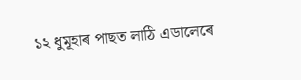১২ ধুমূহাৰ পাছত লাঠি এডালেৰে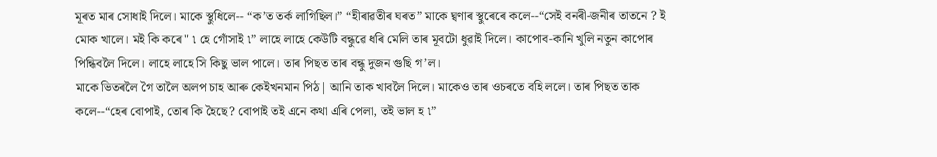মূৰত মাৰ সোধাই দিলে। মাকে স্থুধিলে-- “ক’ত তর্ক লাগিছিল।” “হীৰাৱতীৰ ঘৰত” মাকে ঘ্বণাৰ স্থুৰেৰে কলে--“সেই বনৰী-জনীৰ তাতনে ? ই মোক খালে। মই কি কৰে" ৷ হে গোঁসাই ৷” লাহে লাহে কেউটি বন্ধুৱে ধৰি মেলি তাৰ মূবটো ধুৱাই দিলে। কাপোব-কানি খুলি নতুন কাপোৰ পিন্ধিবলৈ দিলে। লাহে লাহে সি কিছু ভাল পালে। তাৰ পিছত তাৰ বন্ধু দুজন গুছি গ’ল।
মাকে ভিতৰলৈ গৈ তালৈ অলপ চাহ আৰু কেইখনমান পিঠ| আনি তাক খাবলৈ দিলে। মাকেও তাৰ ওচৰতে বহি ললে। তাৰ পিছত তাক কলে--“হেৰ বোপাই, তোৰ কি হৈছে? বোপাই তই এনে কথা এৰি পেলা, তই ভাল হ ৷”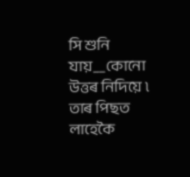সি শুনি যায়__কোনো উত্তৰ নিদিয়ে ৷ তাৰ পিছত লাহেকৈ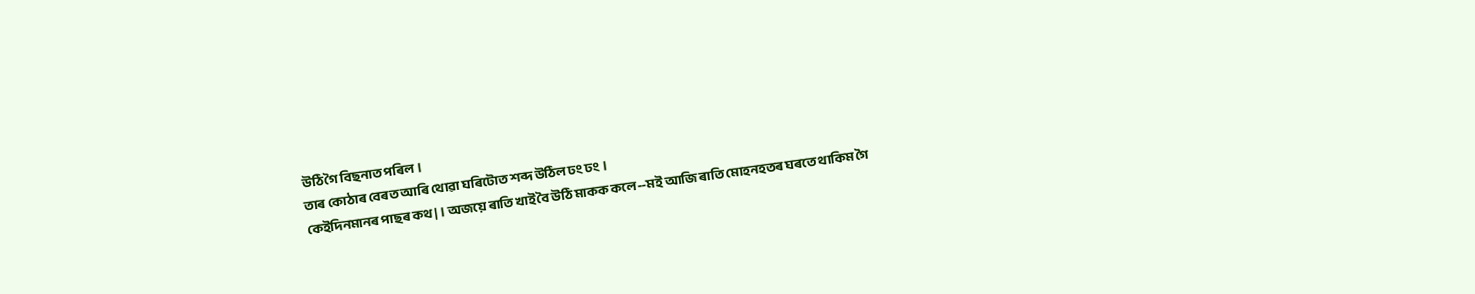উঠি গৈ বিছনাত পৰিল।
তাৰ কোঠাৰ বেৰত আৰি থোৱা ঘৰিটোত শব্দ উঠিল ঢং ঢং ।
কেইদিনমানৰ পাছৰ কথ|। অজয়ে ৰাতি খাই বৈ উঠি মাকক কলে--মই আজি ৰাতি মোহনহতৰ ঘৰতে থাকিম গৈ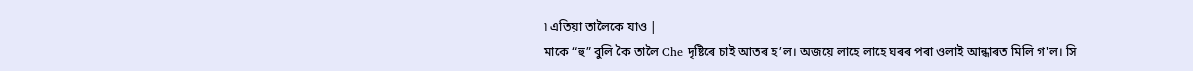৷ এতিয়া তালৈকে যাও |
মাকে “হু” বুলি কৈ তালৈ Che দৃষ্টিৰে চাই আতৰ হ’ল। অজয়ে লাহে লাহে ঘৰৰ পৰা ওলাই আন্ধাৰত মিলি গ'ল। সি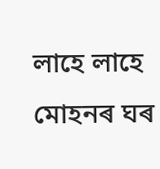লাহে লাহে মোহনৰ ঘৰ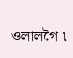ওলালগৈ ৷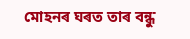মোহনৰ ঘৰত তাৰ বন্ধু